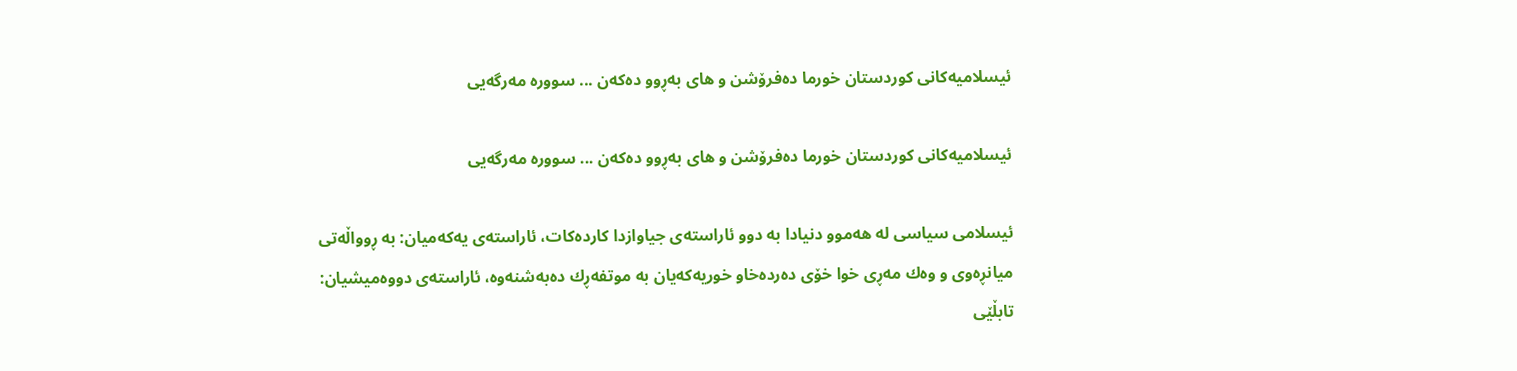ئیسلامیه‌كانی كوردستان خورما ده‌فرۆشن و های به‌ڕوو ده‌كه‌ن ... سووره‌ مه‌رگه‌یی

ئیسلامیه‌كانی كوردستان خورما ده‌فرۆشن و های به‌ڕوو ده‌كه‌ن ... سووره‌ مه‌رگه‌یی

ئیسلامی سیاسی له‌ هه‌موو دنیادا به‌ دوو ئاراسته‌ی جیاوازدا كارده‌كات، ئاراسته‌ی یه‌كه‌میان: به‌ ڕوواڵه‌تی میانڕه‌وی و وه‌ك مه‌ڕی خوا خۆی ده‌رده‌خاو خوریه‌كه‌یان به‌ موتفه‌ڕك ده‌به‌شنه‌وه‌، ئاراسته‌ی دووه‌میشیان: تابڵێی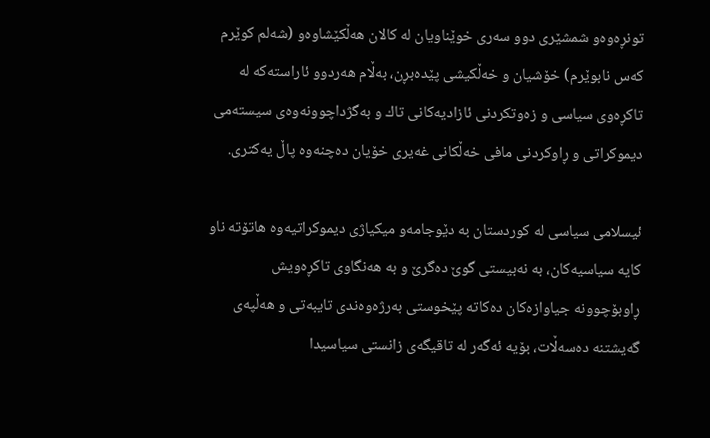تونڕه‌وه‌و شمشێری دوو سه‌ری خوێناویان له‌ كالان هه‌ڵكێشاوه‌و (شه‌لم كوێرم كه‌س نابوێرم) خۆشیان و خه‌ڵكیشی پێده‌بڕن، به‌ڵام هه‌ردوو ئاراسته‌كه‌ له‌ تاكڕه‌وی سیاسی و زه‌وتكردنی ئازادیه‌كانی تاك و به‌گژداچوونه‌وه‌ی سیسته‌می دیموكراتی و ڕاوكردنی مافی خه‌ڵكانی غه‌یری خۆیان ده‌چنه‌وه‌ پاڵ یه‌كتری.

ئیسلامی سیاسی له‌ كوردستان به‌ دێوجامه‌و میكیاژی دیموكراتیه‌وه‌ هاتۆته‌ ناو كایه‌ سیاسیه‌كان، به‌ نه‌بیستی گوێ ده‌گرێ و به‌ هه‌نگاوی تاكڕه‌ویش ڕاوبۆچوونه‌ جیاوازه‌كان ده‌كاته‌ پێخوستی به‌رژه‌وه‌ندی تایبه‌تی و هه‌ڵپه‌ی گه‌یشتنه‌ ده‌سه‌ڵات، بۆیه‌ ئه‌گه‌ر له‌ تاقیگه‌ی زانستی سیاسیدا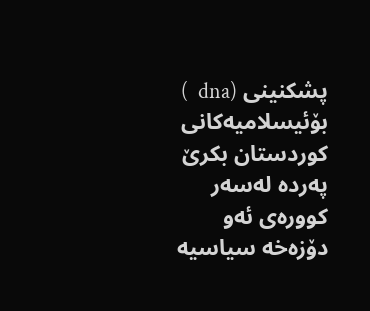پشكنینی (dna  ) بۆئیسلامیه‌كانی كوردستان بكرێ په‌رده‌ له‌سه‌ر كووره‌ی ئه‌و دۆزه‌خه‌ سیاسیه‌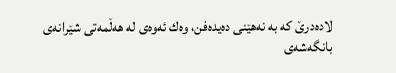لاده‌درێ كه‌ به‌ نه‌هێنی ده‌یده‌فن، وه‌ك ئه‌وه‌ی له‌ هه‌ڵمه‌تی شێرانه‌ی بانگه‌شه‌ی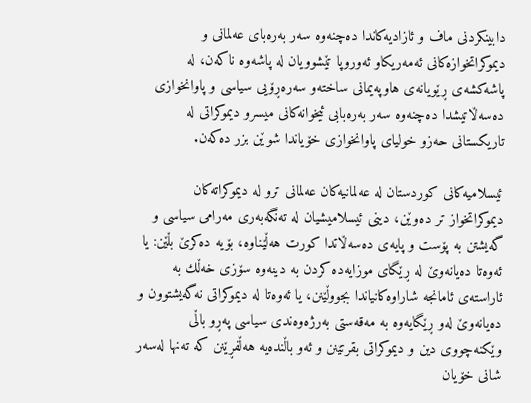دابینكردنی ماف و ئازادیه‌كاندا ده‌چنه‌وه‌ سه‌ر به‌ره‌بای عه‌لمانی و دیموكراتخوازه‌كانی ئه‌مه‌ریكاو ئه‌وروپا تێشوویان له‌ پاشه‌وه‌ ناكه‌ن، له‌ پاشه‌كشه‌ی ڕێویانه‌ی هاوپه‌یمانی ساخته‌و سه‌ره‌ڕۆیی سیاسی و پاوانخوازی ده‌سه‌ڵاتیشدا ده‌چنه‌وه‌ سه‌ر به‌ره‌بابی ئیخوانه‌كانی میسرو دیموكراتی له‌ تاریكستانی حه‌زو خولیای پاوانخوازی خۆیاندا شوێن بزر ده‌كه‌ن.

ئیسلامیه‌كانی كوردستان له‌ عه‌لمانیه‌كان عه‌لمانی ترو له‌ دیموكراته‌كان دیموكراتخواز تر ده‌وێن، دینی ئیسلامیشیان له‌ ته‌نگه‌به‌ری مه‌رامی سیاسی و گه‌یشتن به‌ پۆست و پایه‌ی ده‌سه‌ڵاتدا كورت هه‌ڵێناوه‌، بۆیه‌ ده‌كرێ بڵێن: یا ئه‌وه‌تا ده‌یانه‌وێ له‌ ڕێگای موزایه‌ده‌ كردن به‌ دینه‌وه‌ سۆزی خه‌ڵك به‌ ئاراسته‌ی ئامانجه‌ شاراوه‌كانیاندا بجووڵێنن، یا ئه‌وه‌تا له‌ دیموكراتی نه‌گه‌یشتوون و ده‌یانه‌وێ له‌و ڕێگایه‌وه‌ به‌ مه‌قه‌ستی به‌رژه‌وه‌ندی سیاسی په‌ڕو باڵی وێكنه‌چووی دین و دیموكراتی بقرتێنن و ئه‌و باڵنده‌یه‌ هه‌ڵفڕێنن كه‌ ته‌نها له‌سه‌ر شانی خۆیان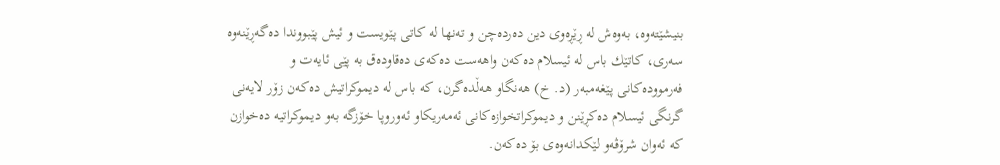بنیشێته‌وه‌، به‌وه‌ش له‌ ڕێڕه‌وی دین ده‌رده‌چن و ته‌نها له‌ كاتی پێویست و ئیش پێبووندا ده‌گه‌ڕێنه‌وه‌ سه‌ری، كاتێك باس له‌ ئیسلام ده‌كه‌ن واهه‌ست ده‌كه‌ی ده‌قاوده‌ق به‌ پێی ئایه‌ت و فه‌رمووده‌كانی پێغه‌مبه‌ر (د. خ) هه‌نگاو هه‌ڵده‌گرن، كه‌ باس له‌ دیموكراتیش ده‌كه‌ن زۆر لایه‌نی گرنگی ئیسلام ده‌كڕێنن و دیموكراتخوازه‌كانی ئه‌مه‌ریكاو ئه‌وروپا خۆزگه‌ به‌و دیموكراتیه‌ ده‌خوازن كه‌ ئه‌وان شرۆڤه‌و لێكدانه‌وه‌ی بۆ ده‌كه‌ن.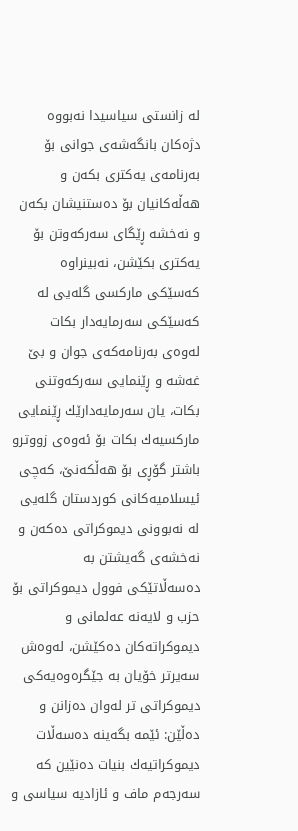له‌ زانستی سیاسیدا نه‌بووه‌ دژه‌كان بانگه‌شه‌ی جوانی بۆ به‌رنامه‌ی یه‌كتری بكه‌ن و هه‌ڵه‌كانیان بۆ ده‌ستنیشان بكه‌ن و نه‌خشه‌ ڕێگای سه‌ركه‌وتن بۆ یه‌كتری بكێشن، نه‌بینراوه‌ كه‌سێكی ماركسی گله‌یی له‌ كه‌سێكی سه‌رمایه‌دار بكات له‌وه‌ی به‌رنامه‌كه‌ی جوان و بێ غه‌شه‌ و ڕێنمایی سه‌ركه‌وتنی بكات، یان سه‌رمایه‌دارێك ڕێنمایی ماركسیه‌ك بكات بۆ ئه‌وه‌ی زووترو باشتر گۆڕی بۆ هه‌ڵكه‌نێ، كه‌چی ئیسلامیه‌كانی كوردستان گله‌یی له‌ نه‌بوونی دیموكراتی ده‌كه‌ن و نه‌خشه‌ی گه‌یشتن به‌ ده‌سه‌ڵاتێكی فوول دیموكراتی بۆ حزب و لایه‌نه‌ عه‌لمانی و دیموكراته‌كان ده‌كێشن، له‌وه‌ش سه‌یرتر خۆیان به‌ جێگره‌وه‌یه‌كی دیموكراتی تر له‌وان ده‌زانن و ده‌ڵێن: ئێمه‌ بگه‌ینه‌ ده‌سه‌ڵات دیموكراتیه‌ك بنیات ده‌نێین كه‌ سه‌رجه‌م ماف و ئازادیه‌ سیاسی و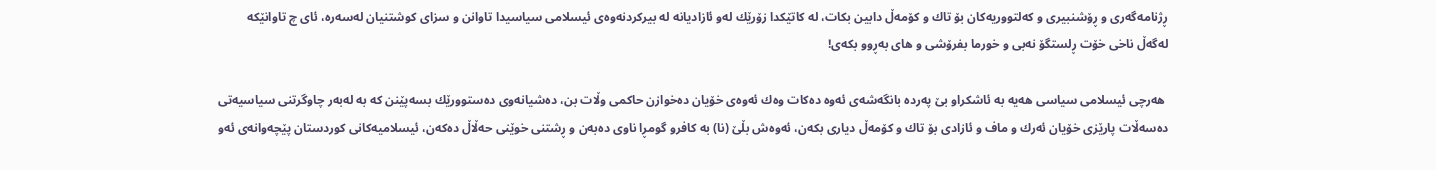ڕژنامه‌گه‌ری و ڕۆشنبیری و كه‌لتووریه‌كان بۆ تاك و كۆمه‌ڵ دابین بكات، له‌ كاتێكدا زۆرێك له‌و ئازادیانه‌ له‌ بیركردنه‌وه‌ی ئیسلامی سیاسیدا تاوانن و سزای كوشتنیان له‌سه‌ره‌، ئای چ تاوانێكه‌ له‌گه‌ڵ ناخی خۆت ڕلستگۆ نه‌بی و خورما بفرۆشی و های به‌ڕوو بكه‌ی!

 هه‌رچی ئیسلامی سیاسی هه‌یه‌ به‌ ئاشكراو بێ په‌رده‌ بانگه‌شه‌ی ئه‌وه‌ ده‌كات وه‌ك ئه‌وه‌ی خۆیان ده‌خوازن حاكمی وڵات بن، ده‌شیانه‌وی ده‌ستوورێك بسه‌پێنن كه‌ به‌ له‌به‌ر چاوگرتنی سیاسیه‌تی ده‌سه‌ڵات پارێزی خۆیان ئه‌رك و ماف و ئازادی بۆ تاك و كۆمه‌ڵ دیاری بكه‌ن، ئه‌وه‌ش بڵێ (نا) به‌ كافرو گومڕا ناوی ده‌به‌ن و ڕشتنی خوێنی حه‌ڵاڵ ده‌كه‌ن، ئیسلامیه‌كانی كوردستان پێچه‌وانه‌ی ئه‌و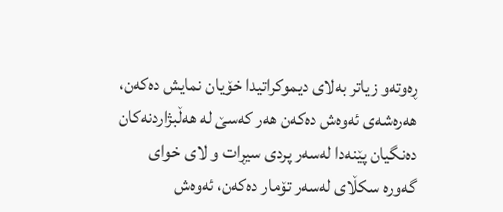ڕه‌وته‌و زیاتر به‌لای دیموكراتیدا خۆیان نمایش ده‌كه‌ن، هه‌ره‌شه‌ی ئه‌وه‌ش ده‌كه‌ن هه‌ر كه‌سێ له‌ هه‌ڵبژاردنه‌كان ده‌نگیان پێنه‌دا له‌سه‌ر پردی سیڕات و لای خوای گه‌وره‌ سكڵای له‌سه‌ر تۆمار ده‌كه‌ن، ئه‌وه‌ش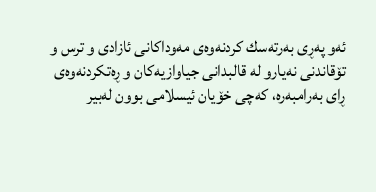ئه‌و په‌ڕی به‌رته‌سك كردنه‌وه‌ی مه‌وداكانی ئازادی و ترس و تۆقاندنی نه‌یارو له‌ قالبدانی جیاوازیه‌كان و ڕه‌تكردنه‌وه‌ی ڕای به‌رامبه‌ره‌، كه‌چی خۆیان ئیسلامی بوون له‌بیر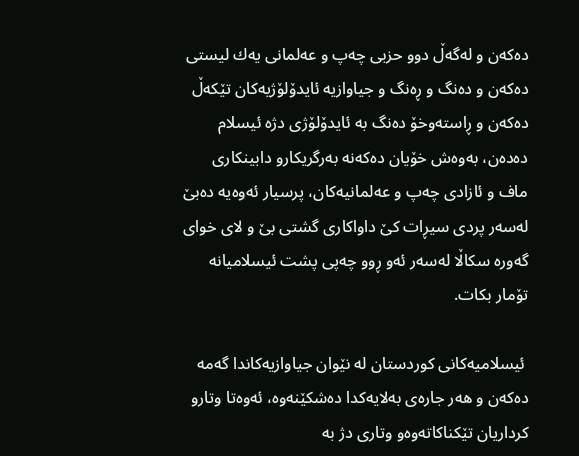ده‌كه‌ن و له‌گه‌ڵ دوو حزبی چه‌پ و عه‌لمانی یه‌ك لیستی ده‌كه‌ن و ده‌نگ و ڕه‌نگ و جیاوازیه‌ ئایدۆلۆژیه‌كان تێكه‌ڵ ده‌كه‌ن و ڕاسته‌وخۆ ده‌نگ به‌ ئایدۆلۆژی دژه‌ ئیسلام ده‌ده‌ن، به‌وه‌ش خۆیان ده‌كه‌نه‌ به‌رگریكارو دابینكاری ماف و ئازادی چه‌پ و عه‌لمانیه‌كان، پرسیار ئه‌وه‌یه‌ ده‌بێ له‌سه‌ر پردی سیڕات كێ داواكاری گشتی بێ و لای خوای گه‌وره‌ سكاڵا له‌سه‌ر ئه‌و ڕوو چه‌پی پشت ئیسلامیانه‌ تۆمار بكات.

 ئیسلامیه‌كانی كوردستان له‌ نێوان جیاوازیه‌كاندا گه‌مه‌ ده‌كه‌ن و هه‌ر جاره‌ی به‌لایه‌كدا ده‌شكێنه‌وه‌، ئه‌وه‌تا وتارو كرداریان تێكناكاته‌وه‌و وتاری دژ به‌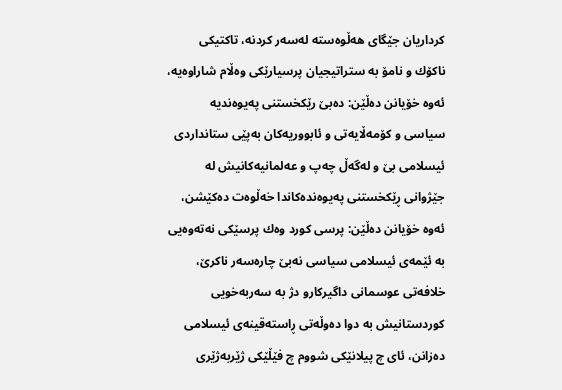كرداریان جێگای هه‌ڵوه‌سته‌ له‌سه‌ر كردنه‌، تاكتیكی ناكۆك و نامۆ به‌ ستراتیجیان پرسیارێكی وه‌ڵام شاراوه‌یه‌، ئه‌وه‌ خۆیانن ده‌ڵێن: ده‌بێ رێكخستنی په‌یوه‌ندیه‌ سیاسی و كۆمه‌ڵایه‌تی و ئابووریه‌كان به‌پێی ستانداردی ئیسلامی بێ و له‌گه‌ڵ چه‌پ و عه‌لمانیه‌كانیش له‌ جێژوانی ڕێكخستنی په‌یوه‌نده‌كاندا خه‌ڵوه‌ت ده‌كێشن، ئه‌وه‌ خۆیانن ده‌ڵێن: پرسی كورد وه‌ك پرسێكی نه‌ته‌وه‌یی به‌ ئێمه‌ی ئیسلامی سیاسی نه‌بێ چاره‌سه‌ر ناكرێ، خلافه‌تی عوسمانی داگیركارو دژ به‌ سه‌ربه‌خویی كوردستانیش به‌ دوا ده‌وڵه‌تی ڕاسته‌قینه‌ی ئیسلامی ده‌زانن، ئای چ پیلانێكی شووم چ فێڵێكی ژێربه‌ژێری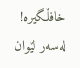خافڵگیره‌! له‌سه‌ر لێوان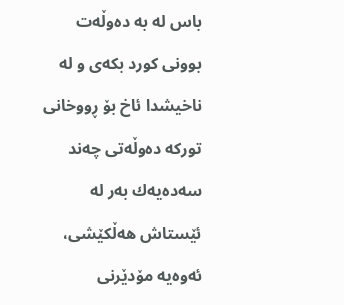باس له‌ به‌ ده‌وڵه‌ت بوونی كورد بكه‌ی و له‌ ناخیشدا ئاخ بۆ ڕووخانی توركه‌ ده‌وڵه‌تی چه‌ند سه‌ده‌یه‌ك به‌ر له‌ ئێستاش هه‌ڵكێشی، ئه‌وه‌یه‌ مۆدێرنی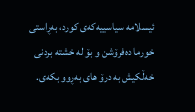ئیسلامه‌ سیاسییه‌كه‌ی كورد، به‌ڕاستی خورما ده‌فرۆشن و بۆ له‌ خشته‌ بردنی خه‌ڵكیش به‌ درۆ های به‌ڕوو بكه‌ی.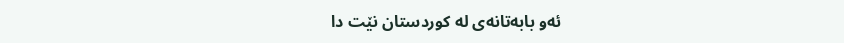ئه‌و بابه‌تانه‌ی له‌ کوردستان نێت دا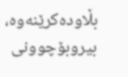بڵاوده‌کرێنه‌وه‌، بیروبۆچوونی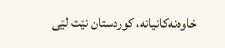خاوه‌نه‌کانیانه‌، کوردستان نێت لێی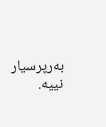به‌رپرسیار نییه‌.